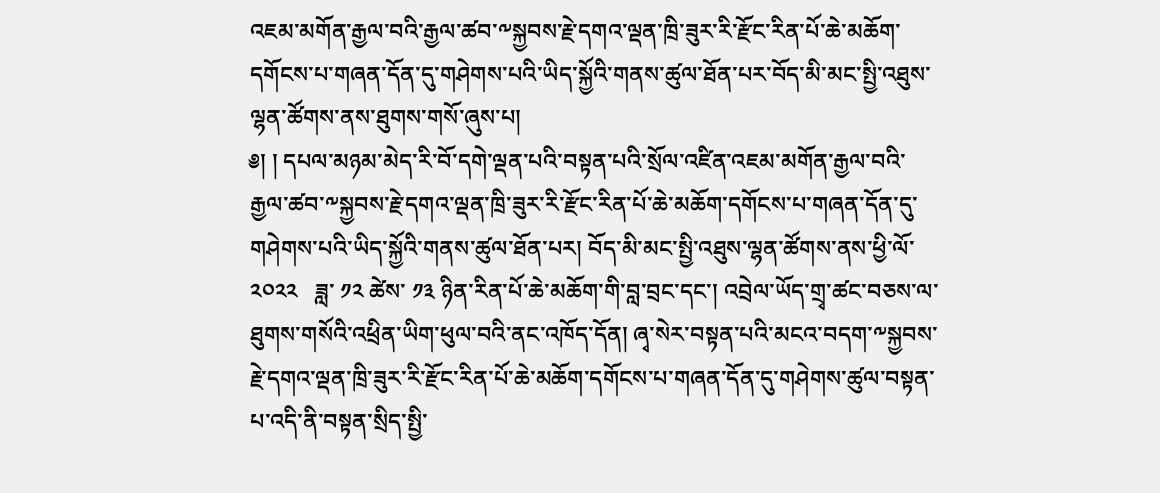འཇམ་མགོན་རྒྱལ་བའི་རྒྱལ་ཚབ་༸སྐྱབས་རྗེ་དགའ་ལྡན་ཁྲི་ཟུར་རི་རྫོང་རིན་པོ་ཆེ་མཆོག་དགོངས་པ་གཞན་དོན་དུ་གཤེགས་པའི་ཡིད་སྐྱོའི་གནས་ཚུལ་ཐོན་པར་བོད་མི་མང་སྤྱི་འཐུས་ལྷན་ཚོགས་ནས་ཐུགས་གསོ་ཞུས་པ།
༅། ། དཔལ་མཉམ་མེད་རི་བོ་དགེ་ལྡན་པའི་བསྟན་པའི་སྲོལ་འཛིན་འཇམ་མགོན་རྒྱལ་བའི་རྒྱལ་ཚབ་༸སྐྱབས་རྗེ་དགའ་ལྡན་ཁྲི་ཟུར་རི་རྫོང་རིན་པོ་ཆེ་མཆོག་དགོངས་པ་གཞན་དོན་དུ་གཤེགས་པའི་ཡིད་སྐྱོའི་གནས་ཚུལ་ཐོན་པར། བོད་མི་མང་སྤྱི་འཐུས་ལྷན་ཚོགས་ནས་ཕྱི་ལོ་   ༢༠༢༢   ཟླ་ ༡༢ ཚེས་ ༡༣ ཉིན་རིན་པོ་ཆེ་མཆོག་གི་བླ་བྲང་དང་། འབྲེལ་ཡོད་གྲྭ་ཚང་བཅས་ལ་ཐུགས་གསོའི་འཕྲིན་ཡིག་ཕུལ་བའི་ནང་འཁོད་དོན། ཞྭ་སེར་བསྟན་པའི་མངའ་བདག་༸སྐྱབས་རྗེ་དགའ་ལྡན་ཁྲི་ཟུར་རི་རྫོང་རིན་པོ་ཆེ་མཆོག་དགོངས་པ་གཞན་དོན་དུ་གཤེགས་ཚུལ་བསྟན་པ་འདི་ནི་བསྟན་སྲིད་སྤྱི་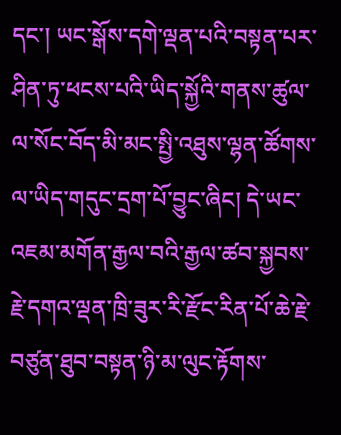དང་། ཡང་སྒོས་དགེ་ལྡན་པའི་བསྟན་པར་ཤིན་ཏུ་ཕངས་པའི་ཡིད་སྐྱོའི་གནས་ཚུལ་ལ་སོང་བོད་མི་མང་སྤྱི་འཐུས་ལྷན་ཚོགས་ལ་ཡིད་གདུང་དྲག་པོ་བྱུང་ཞིང། དེ་ཡང་འཇམ་མགོན་རྒྱལ་བའི་རྒྱལ་ཚབ་སྐྱབས་རྗེ་དགའ་ལྡན་ཁྲི་ཟུར་རི་རྫོང་རིན་པོ་ཆེ་རྗེ་བཙུན་ཐུབ་བསྟན་ཉི་མ་ལུང་རྟོགས་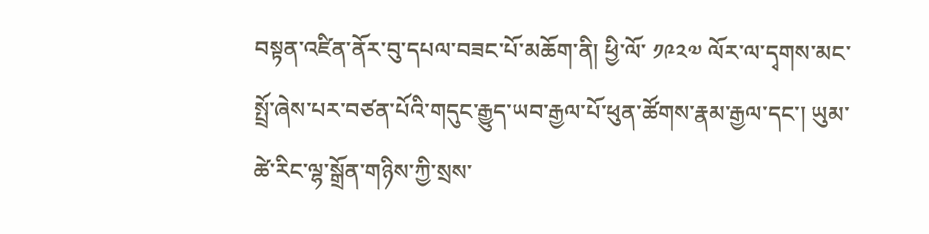བསྟན་འཛིན་ནོར་བུ་དཔལ་བཟང་པོ་མཆོག་ནི། ཕྱི་ལོ་ ༡༩༢༧ ལོར་ལ་དྭགས་མང་སྤྲོ་ཞེས་པར་བཙན་པོའི་གདུང་རྒྱུད་ཡབ་རྒྱལ་པོ་ཕུན་ཚོགས་རྣམ་རྒྱལ་དང་། ཡུམ་ཚེ་རིང་ལྷ་སྒྲོན་གཉིས་ཀྱི་སྲས་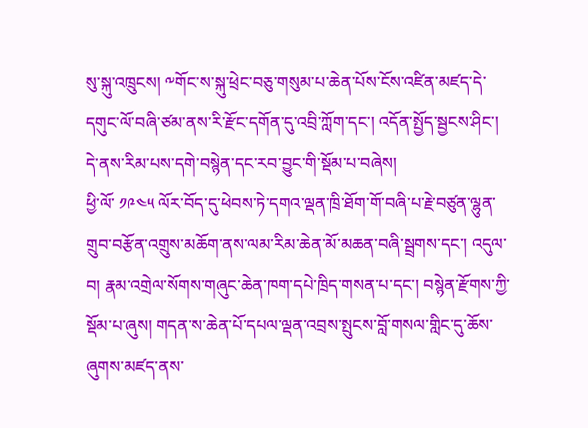སུ་སྐུ་འཁྲུངས། ༸གོང་ས་སྐུ་ཕྲེང་བཅུ་གསུམ་པ་ཆེན་པོས་ངོས་འཛིན་མཛད་དེ་དགུང་ལོ་བཞི་ཙམ་ནས་རི་རྫོང་དགོན་དུ་འབྲི་ཀློག་དང་། འདོན་སྤྱོད་སྦྱངས་ཤིང་། དེ་ནས་རིམ་པས་དགེ་བསྙེན་དང་རབ་བྱུང་གི་སྡོམ་པ་བཞེས།
ཕྱི་ལོ་ ༡༩༤༥ ལོར་བོད་དུ་ཕེབས་ཏེ་དགའ་ལྡན་ཁྲི་ཐོག་གོ་བཞི་པ་རྗེ་བཙུན་ལྷུན་གྲུབ་བརྩོན་འགྲུས་མཆོག་ནས་ལམ་རིམ་ཆེན་མོ་མཆན་བཞི་སྦྲགས་དང་། འདུལ་བ། རྣམ་འགྲེལ་སོགས་གཞུང་ཆེན་ཁག་དཔེ་ཁྲིད་གསན་པ་དང་། བསྙེན་རྫོགས་ཀྱི་སྡོམ་པ་ཞུས། གདན་ས་ཆེན་པོ་དཔལ་ལྡན་འབྲས་སྤུངས་བློ་གསལ་གླིང་དུ་ཆོས་ཞུགས་མཛད་ནས་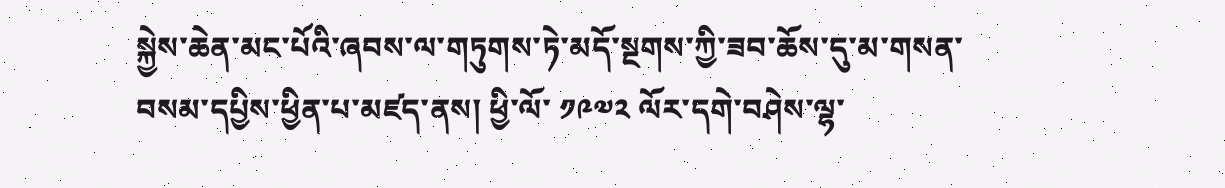སྐྱེས་ཆེན་མང་པོའི་ཞབས་ལ་གཏུགས་ཏེ་མདོ་སྔགས་ཀྱི་ཟབ་ཆོས་དུ་མ་གསན་བསམ་དཔྱིས་ཕྱིན་པ་མཛད་ནས། ཕྱི་ལོ་ ༡༩༧༢ ལོར་དགེ་བཤེས་ལྷ་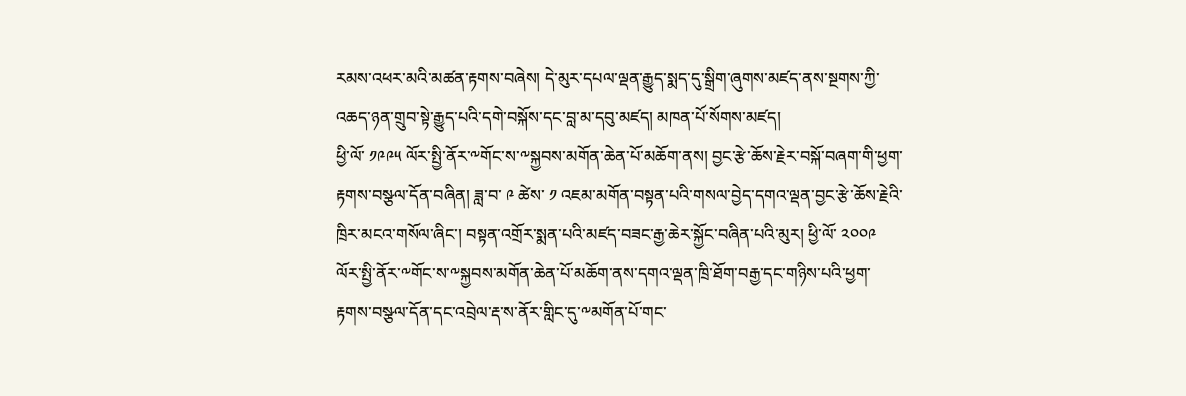རམས་འཕར་མའི་མཚན་རྟགས་བཞེས། དེ་མུར་དཔལ་ལྡན་རྒྱུད་སྨད་དུ་སྒྲིག་ཞུགས་མཛད་ནས་སྔགས་ཀྱི་འཆད་ཉན་གྲུབ་སྟེ་རྒྱུད་པའི་དགེ་བསྐོས་དང་བླ་མ་དབུ་མཛད། མཁན་པོ་སོགས་མཛད།
ཕྱི་ལོ་ ༡༩༩༥ ལོར་སྤྱི་ནོར་༸གོང་ས་༸སྐྱབས་མགོན་ཆེན་པོ་མཆོག་ནས། བྱང་རྩེ་ཆོས་རྗེར་བསྐོ་བཞག་གི་ཕྱག་རྟགས་བསྩལ་དོན་བཞིན། ཟླ་བ་ ༩ ཚེས་ ༡ འཇམ་མགོན་བསྟན་པའི་གསལ་བྱེད་དགའ་ལྡན་བྱང་རྩེ་ཆོས་རྗེའི་ཁྲིར་མངའ་གསོལ་ཞིང་། བསྟན་འགྲོར་སྨན་པའི་མཛད་བཟང་རྒྱ་ཆེར་སྐྱོང་བཞིན་པའི་མུར། ཕྱི་ལོ་ ༢༠༠༩ ལོར་སྤྱི་ནོར་༸གོང་ས་༸སྐྱབས་མགོན་ཆེན་པོ་མཆོག་ནས་དགའ་ལྡན་ཁྲི་ཐོག་བརྒྱ་དང་གཉིས་པའི་ཕྱག་རྟགས་བསྩལ་དོན་དང་འབྲེལ་རྡ་ས་ནོར་གླིང་དུ་༸མགོན་པོ་གང་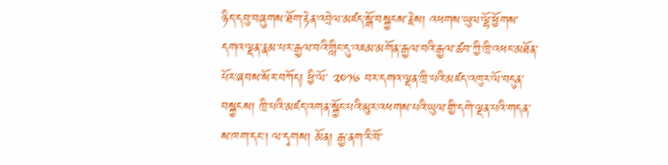ཉིད་དབུ་བཞུགས་ཐོག་རྟེན་འབྲེལ་མཛད་སྒོ་བསྐྱངས་རྗེས། འཕགས་ཡུལ་ལྷོ་ཕྱོགས་དགའ་ལྡན་རྣམ་པར་རྒྱལ་བའི་གླིང་དུ་འཇམ་མགོན་རྒྱལ་བའི་རྒྱལ་ཚབ་ཀྱི་ཁྲི་འཕང་མཐོན་པོར་ཞབས་སོར་བཀོད། ཕྱི་ལོ་ ༢༠༡༦ བར་དགའ་ལྡན་ཁྲི་པའི་མཛད་འཁུར་ལོ་བདུན་བསྐྱངས། ཁྲི་པའི་མཛད་འགན་སྐྱོང་པའི་མུར་འཕགས་པའི་ཡུལ་གྱི་དགེ་ལྡན་པའི་གདན་ས་ཁག་དང་། ལ་དྭགས། མོན། རྒྱ་ནག་རི་བོ་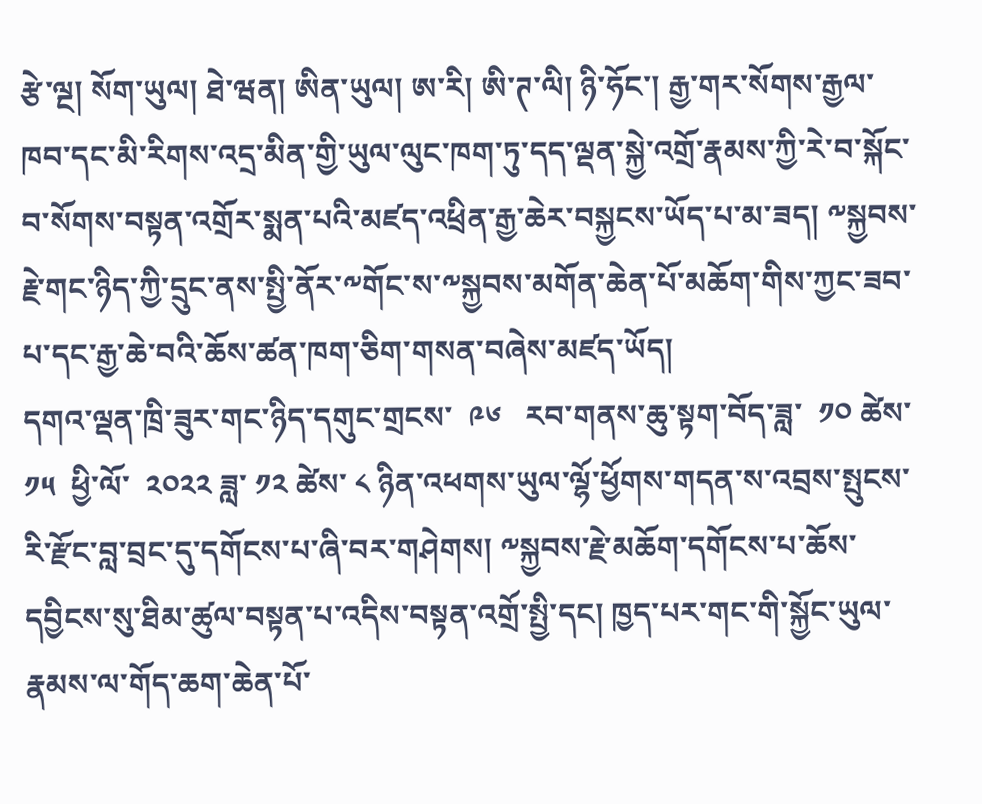རྩེ་ལྔ། སོག་ཡུལ། ཐེ་ཝན། ཨིན་ཡུལ། ཨ་རི། ཨི་ཊ་ལི། ཉི་ཧོང་། རྒྱ་གར་སོགས་རྒྱལ་ཁབ་དང་མི་རིགས་འདྲ་མིན་གྱི་ཡུལ་ལུང་ཁག་ཏུ་དད་ལྡན་སྐྱེ་འགྲོ་རྣམས་ཀྱི་རེ་བ་སྐོང་བ་སོགས་བསྟན་འགྲོར་སྨན་པའི་མཛད་འཕྲིན་རྒྱ་ཆེར་བསྐྱངས་ཡོད་པ་མ་ཟད། ༸སྐྱབས་རྗེ་གང་ཉིད་ཀྱི་དྲུང་ནས་སྤྱི་ནོར་༸གོང་ས་༸སྐྱབས་མགོན་ཆེན་པོ་མཆོག་གིས་ཀྱང་ཟབ་པ་དང་རྒྱ་ཆེ་བའི་ཆོས་ཚན་ཁག་ཅིག་གསན་བཞེས་མཛད་ཡོད།
དགའ་ལྡན་ཁྲི་ཟུར་གང་ཉིད་དགུང་གྲངས་  ༩༦   རབ་གནས་ཆུ་སྟག་བོད་ཟླ་  ༡༠ ཚེས་  ༡༥  ཕྱི་ལོ་  ༢༠༢༢ ཟླ་ ༡༢ ཚེས་ ༨ ཉིན་འཕགས་ཡུལ་ལྷོ་ཕྱོགས་གདན་ས་འབྲས་སྤུངས་རི་རྫོང་བླ་བྲང་དུ་དགོངས་པ་ཞི་བར་གཤེགས། ༸སྐྱབས་རྗེ་མཆོག་དགོངས་པ་ཆོས་དབྱིངས་སུ་ཐིམ་ཚུལ་བསྟན་པ་འདིས་བསྟན་འགྲོ་སྤྱི་དང། ཁྱད་པར་གང་གི་སྐྱོང་ཡུལ་རྣམས་ལ་གོད་ཆག་ཆེན་པོ་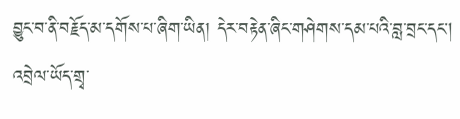བྱུང་བ་ནི་བརྗོད་མ་དགོས་པ་ཞིག་ཡིན། དེར་བརྟེན་ཞིང་གཤེགས་དམ་པའི་བླ་བྲང་དང། འབྲེལ་ཡོད་གྲྭ་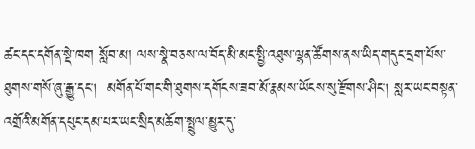ཚང་དང་དགོན་སྡེ་ཁག སློབ་མ། ལས་སྣེ་བཅས་ལ་བོད་མི་མང་སྤྱི་འཐུས་ལྷན་ཚོགས་ནས་ཡིད་གདུང་དྲག་པོས་ཐུགས་གསོ་ཞུ་རྒྱུ་དང།  མགོན་པོ་གང་གི་ཐུགས་དགོངས་ཟབ་མོ་རྣམས་ཡོངས་སུ་རྫོགས་ཤིང། སླར་ཡང་བསྟན་འགྲོའི་མགོན་དཔུང་དམ་པར་ཡང་སྲིད་མཆོག་སྤྲུལ་མྱུར་དུ་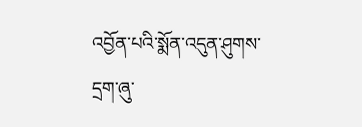འབྱོན་པའི་སྨོན་འདུན་ཤུགས་དྲག་ཞུ་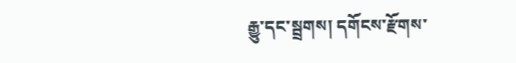རྒྱུ་དང་སྦྲགས། དགོངས་རྫོགས་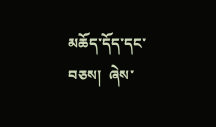མཆོད་དོད་དང་བཅས།  ཞེས་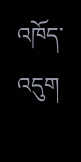འཁོད་འདུག